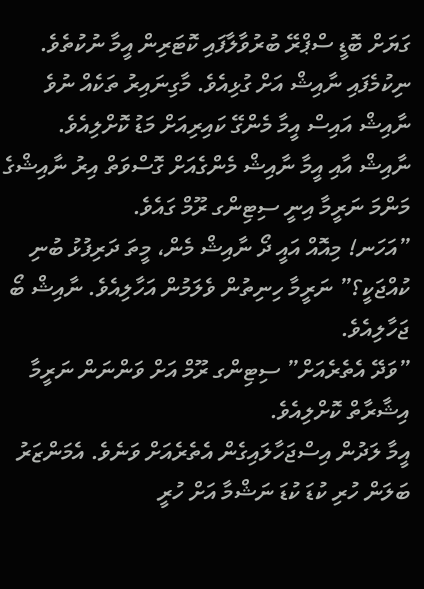ގަޔަށް ބޮޑީ ސްޕްރޭ ބުރުވާލާފައި ކޮޓަރިން އީމާ ނުކުތެވެ. ނިކުމެފައި ނާއިޝް އަށް ގުޅިއެވެ. މާގިނައިރު ތަކެއް ނުވެ ނާއިޝް އައިސް އީމާ މެންގޭ ކައިރިއަށް މަޑު ކޮށްލިއެވެ.
ނާއިޝް އާއި އީމާ ނާއިޝް މެންގެއަށް ގޮސްވަތް އިރު ނާއިޝްގެ މަންމަ ނަރީމާ އިނީ ސިޓިންގ ރޫމް ގައެވެ.
”އަހަނ! މިއޮއް އައީ ދޯ ނާއިޝް މެން، މީތަ ދަރިފުޅު ބުނި ކުއްޖަކީ؟” ނަރީމާ ހިނިތުން ވެލަމުން އަހާލިއެވެ. ނާއިޝް ބޯ ޖަހާލިއެވެ.
”ވަދޭ އެތެރެއަށް” ސިޓިންގ ރޫމް އަށް ވަންނަން ނަރީމާ އިޝާރާތް ކޮށްލިއެވެ.
އީމާ ލަދުން އިސްޖަހާލައިގެން އެތެރެއަށް ވަނެވެ. އެމަންޒަރު ބަލަން ހުރި ކުޑަ ކުޑަ ނަޝްމާ އަށް ހުރީ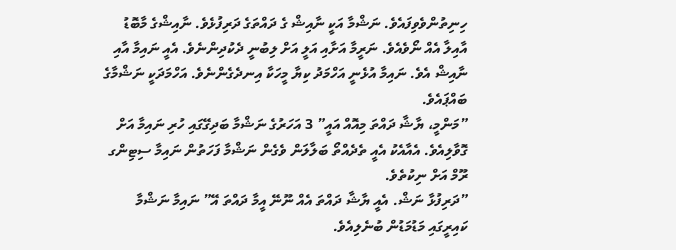ހިނިތުންވެވިފައެވެ. ނަޝްމާ އަކީ ނާއިޝް ގެ ދައްތަގެ ދަރިފުޅެވެ. ނާއިޝްގެ މާބޮޑު އާއިލާ އެއް ނޯވެއެވެ. ނަރީމާ އަށާއި އަލީ އަށް ލިބުނީ ދެކުދިންނެވެ. އެއީ ނައިމާ އާއި ނާއިޝް އެވެ. ނައިމާ އުޅެނީ އަހްމަދު ކިޔާ މީހަކާ އިނދެގެންނެވެ. އަހްމަދަކީ ނަޝްމާގެ ބައްޕައެވެ.
”މަންމީ، ޔާޝާ ދައްތަ މިއޮއް އައީ” 3 އަހަރުގެ ނަޝްމާ ބަދިގޭގައި ހުރި ނައިމާ އަށް ގޮވާލިއެވެ. އެއާއެކު އެއީ ތެދެއްތޯ ބަލާލަން ވެގެން ނަޝްމާ ފަހަތުން ނައިމާ ސިޓިންގ ރޫމް އަށް ނިކުތެވެ.
”ދަރިފުޅާ ނަޝް. އެއީ ޔާޝާ ދައްތަ އެއް ނޫނޭ އީމާ ދައްތަ އޭ” ނައިމާ ނަޝްމާ ކައިރީގައި މަޑުމަޑުން ބުނެލިއެވެ.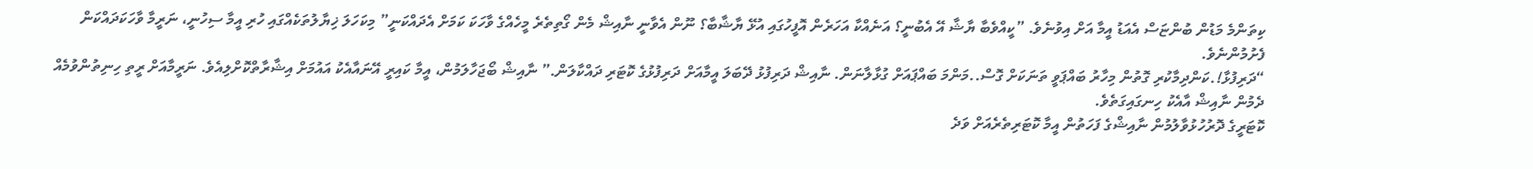ކިތަންމެ މަޑުން ބުންޏަސް އެއަޑު އީމާ އަށް އިވުނެވެ. ”ކީއްވެބާ ޔާޝާ އޭ އެބުނީ؟ އަނެއްކާ އަހަރެން އޮފީހުގައި އުޅޭ ޔާޝާބާ؟ ނޫން އެވާނީ ނާއިޝް މެން ގޯތިތެރެ މީހެއްގެ ވާހަކަ ކަމަށް އެދައްކަނީ” މިކަހަލަ ޚިޔާލުތަކެއްގައި ހުރި އީމާ ސިހުނީ، ނަރީމާ ވާހަކަދައްކަން ފެށުމުންނެވެ.
“ދަރިފުޅާ!.ކަންދިމާކުރި ގޮތުން މިހާރު ބައްޕަވީ ތަނަކަށް ގޮސް..މަންމަ ބައްޕައަށް ގުޅާލާނަން. ނާއިޝް ދަރިފުޅު ދޭބަލަ އީމާއަށް ދަރިފުޅުގެ ކޮޓަރި ދައްކާލަން.” ނާއިޝް ބޯޖަހާލަމުން، އީމާ ކައިރީ އޭނައާއެކު އައުމަށް އިޝާރާތްކޮށްލިއެވެ. ނަރީމާއަށް ރީތި ހިނިތުންވުމެއް ދެމުން ނާއިޝް އާއެކު ހިނގައިގަތެވެ.
ކޮޓަރީގެ ދޮރުހުޅުވާލުމުން ނާއިޝްގެ ފަހަތުން އީމާ ކޮޓަރިތެރެއަށް ވަދެ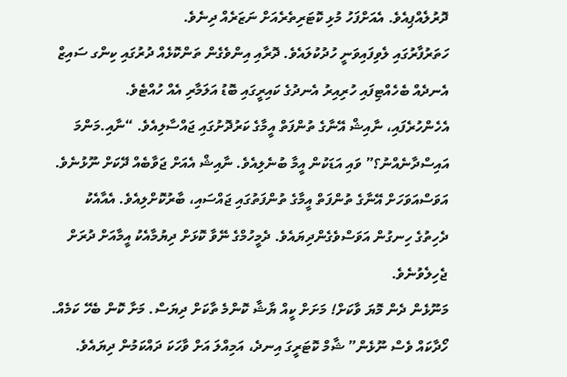ދޮރުލެއްޕިއެވެ. އެއަށްފަހު މުޅި ކޮޓަރިތެރެއަށް ނަޒަރެއް ދިނެވެ.
ހަތަރުފާރުގައި ލެވިފައިވަނީ ހުދުކުލައެވެ. ދޮރާއި އިންވެގެން ތަންކޮޅެއް ދުރުގައި ކިންގ ސައިޒް އެނދެއް ބެހެއްޓިފައި ހުރިއިރު އެނދުގެ ކައިރީގައި ބޮޑު އަލަމާރި އެއް ހުއްޓެވެ.
އެހެންހުރެފައި، ނާއިޝް އޭނާގެ ތުންފަތް އީމާގެ ކަރުދޮށުގައި ޖައްސާލިއެވެ. “ނާއި.މަންމަ އައިސްދާނެއްނު؟” ވައި އަޑަކުން އީމާ ބުނެލިއެވެ. ނާއިޝް އެއަށް ޖަވާބެއް ދޭކަށް ނޫޅުނެވެ. އަވަސްއަވަހަށް އޭނާގެ ތުންފަތް އީމާގެ ތުންފަތުގައި ޖައްސައި، ބާރުކޮށްލިއެވެ. އެއާއެކު ދެހިތުގެ ހިނގުން އަވަސްވެގެންދިޔައެވެ. ދެމީހުމްގެ ނޭވާ ކޮޅަށް ދިޔުމާއެކު އީމާއަށް ދުރަށް ޖެހިލެވުނެވެ.
މަނޫޅެން ދެން މޮޔަ ވާކަށް! މަށަށް ކީއް ޔާޝާ ކޮންމެ ތާކަށް ދިޔަސް. މަށާ ކޮން ބެހޭ ކަމެއް. ހޯދާކައް ވެސް ނޫޅެން” ޝާމް ކޮޓަރީގަ އިނދެ، އަމިއްލަ އަށް ވާހަކަ ދައްކަމުން ދިޔައެވެ.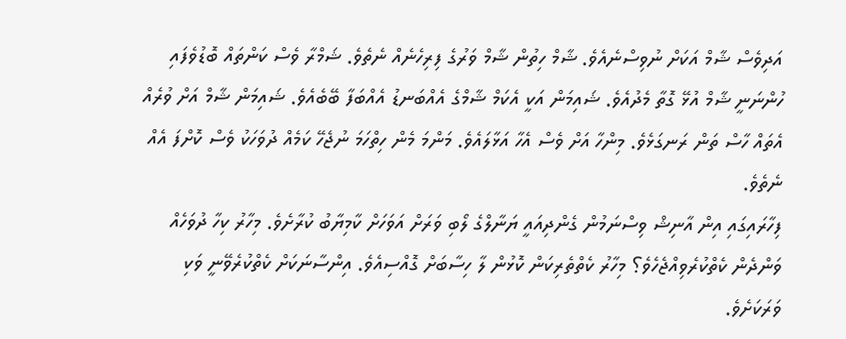އަދިވެސް ޝާމް އަކަށް ނުވިސްނެއެވެ. ޝާމް ހިތުން ޝާމް ވަރުގެ ފިރިހެނެއް ނެތެވެ. ޝަމްރާ ވެސް ކަންތައް ބޮޑުވެފައި ހުންނަނީ ޝާމް އުޅޭ ގޮތާ މެދުއެވެ. ޝައިމަން އަކީ އެކަމް ޝާމްގެ އެއްބަނޑު އެއްބަފާ ބޭބެއެވެ. ޝައިމަން ޝާމް އަށް ވުރެއް އެތައް ހާސް ތަން ރަނގަޅެވެ. މިންހާ އަށް ވެސް އެހާ އަޅާލައެވެ. މަންމަ މެން ހިތްހަމަ ނުޖެހޭ ކަމެއް ދުވަހަކު ވެސް ކޮށްފަ އެއް ނެތެވެ.
ފިހާރައިގައި އިން އާނިޝް ވިސްނަމުން ގެންދިއައީ ޔަނާލްގެ ލޯބި ވަރަށް އަވަހަށް ކާމިޔާބު ކުރާށެވެ. މިހާރު ކިހާ ދުވަހެއް ވަންދެން ކެތްކުރެވިއްޖެހެވެ؟ މިހާރު ކެތްތެރިކަން ކޮޅުން ލާ ހިސާބަށް ގޮއްސިއެވެ. އިންސާނަކަށް ކެތްކުރެވޭނީ ވަކި ވަރަކަށެވެ.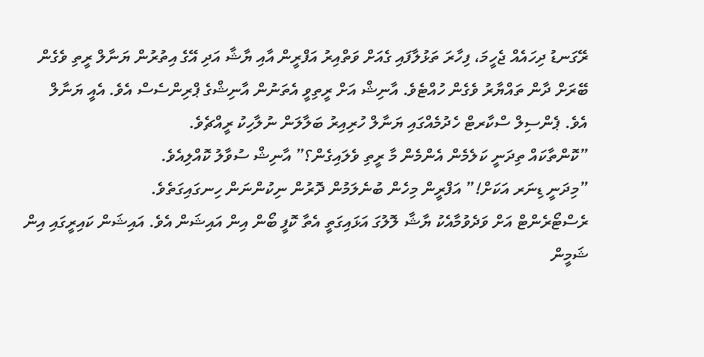ރޭގަނޑު ދިހައެއް ޖެހީމަ، ފިހާރަ ތަޅުލާފައި ގެއަށް ވަތްއިރު އަފްރީން އާއި ޔާޝާ އަދި އޭގެ އިތުރުން ޔަނާލް ރީތި ވެގެން ބޭރަށް ދާން ތައްޔާރު ވެގެން ހުއްޓެވެ. އާނިޝް އަށް ރީތިވީ އެތަނުން އާނިޝްގެ ޕްރިންސެސް އެވެ. އެއީ ޔަނާލް އެވެ. ޕެންސިލް ސްކާރޓް ހެދުމެއްގައި ޔަނާލް ހުރިއިރު ބަލާލަން ނުލާހިކު ރީއްޗެވެ.
”ކޮންތާކައް ތިދަނީ ކަލެމެން އެންމެން މާ ރީތި ވެލައިގެން؟” އާނިޝް ސުވާލު ކޮއްލިއެވެ.
”މިދަނީ ޑިނަރ އަކަށް!” އަފްރީން މިހެން ބުނެލަމުން ދޮރުން ނިކުންނަން ހިނގައިގަތެވެ.
ރެސްޓޯރެންޓް އަށް ވަދެވުމާއެކު ޔާޝާ ލޮލުގަ އަޅައިގަތީ އެތާ ކޮފީ ބޯން އިން އައިޝަން އެވެ. އައިޝަން ކައިރީގައި އިން ޝަމީން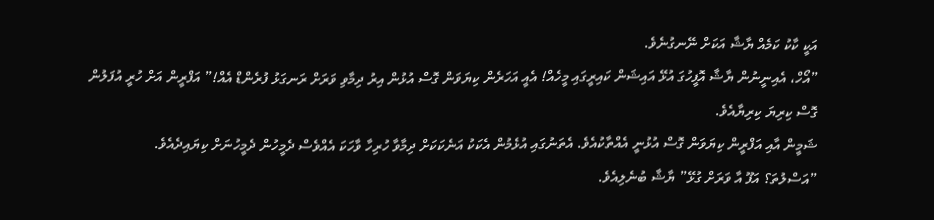އަކީ ކާކު ކަމެއް ޔާޝާ އަކަށް ނޭނގުނެވެ.
”އޯހް، އެއިނީނުން ޔާޝާ އޮފީހުގަ އުޅޭ އައިޝަން ކައިރީގައި މީހެއް! އެއީ އަހަރެން ކިޔަވަން ގޮސް އުޅުން އިރު ދިމާވި ވަރަށް ރަނގަޅު ފުރެންޑް އެއް!” އަފްރީން އަށް ހުރީ އުފަލުން ގޮސް ކިރިޔަ ކިރިޔާއެވެ.
ޝަމީން އާއި އަފްރީން ކިޔަވަން ގޮސް އުޅުނީ އެއްތާކުއެވެ. އެތަނުގައި އުޅެމުން އެކަކު އަނެކަކަށް ދިމާވާ ހުރިހާ ވާހަކަ އެއްވެސް ދެމީހުން ދެމީހުނަށް ކިޔައިދެއެވެ.
”އަސްލުތަ؟ އަފޫ އާ ވަރަށް ގުޅޭ” ޔާޝާ ބުނެލިއެވެ.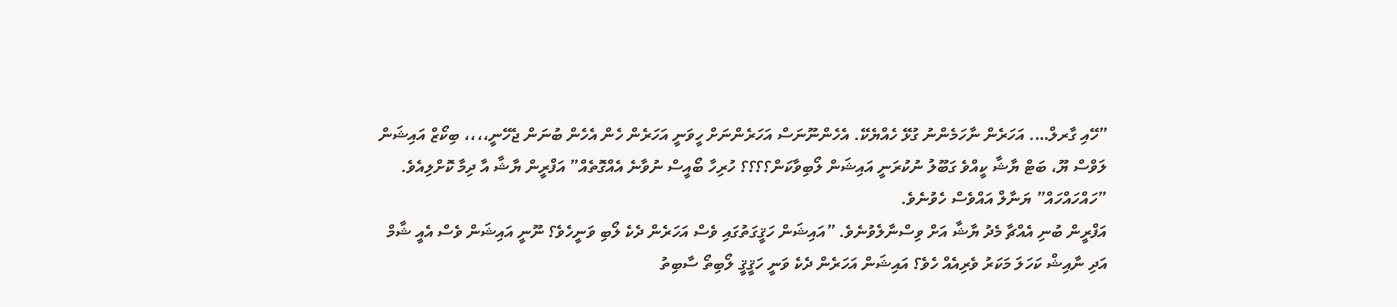”ހޭއި ގާރލް…. އަހަރެން ނާހަމެންނު ގުޅޭ ހެއްޔެކޭ. އެހެންނޫނަސް އަހަރެންނަށް ހީވަނީ އަހަރެން ހެން އެހެން ބުނަން ޖެހޭނީ،،،، ބިކޯޒް އައިޝަން ލަވްސް ޔޫ، ބަޓް ޔާޝާ ކީއްވެ ގަބޫލު ނުކުރަނީ އައިޝަން ލޯބިވާކަން؟؟؟؟ ހުރިހާ ބޯއީސް ނުވާނެ އެއްގޮތެއް” އަފްރީން ޔާޝާ އާ ދިމާ ކޮށްލިއެވެ.
”ހައްހައްހައް” ޔަނާލް އައްވެސް ހެވުނެވެ.
އަފްރީން ބުނި އެއްޗާ މެދު ޔާޝާ އަށް ވިސްނާލެވުނެވެ. ”އައިޝަން ހަޤީގަތުގައި ވެސް އަހަރެން ދެކެ ލޯބި ވަނީހެވެ؟ ނޫނީ އައިޝަން ވެސް އެއީ ޝާމް އަދި ނާއިޝް ކަހަލަ މަކަރު ވެރިއެއް ހެވެ؟ އައިޝަން އަހަރެން ދެކެ ވަނީ ހަޤީޤީ ލޯބިތޯ ސާބިތު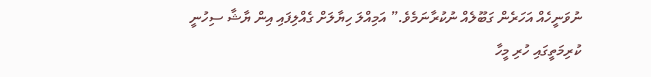ނުވަނީހެއް އަހަރެން ގަބޫލެއް ނުކުރާނަމެވެ.” އަމިއްލަ ހިޔާލަށް ގެއްލިފައި އިން ޔާޝާ ސިހުނީ ކުރިމަތީގައި ހުރި މީހާ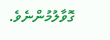ގޮވާލުމުންނެވެ.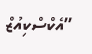”އެކްސްކިއުޒް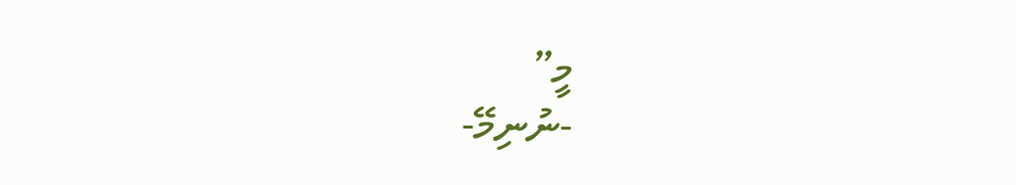މީ”
-ނުނިމޭ-